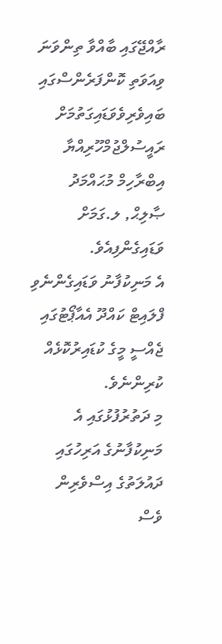ރާއްޖޭގައި ބާއްވާ ތިންވަނަ ވިއަވަތި ކޮންފަރެންސްގައި ބައިވެރިވެވަޑައިގަތުމަށް ރައީސުލްޖުމްހޫރިއްޔާ އިބްރާހިމް މުޙައްމަދު ޞާލިޙް, ލ.ގަމަށް ވަޑައިގެންފިއެވެ.
އެ މަނިކުފާނު ވަޑައިގެންނެވި ފްލައިޓް ކައްދޫ އެއާޕޯޓުގައި ޖެއްސީ މީގެ ކުޑައިރުކޮޅެއް ކުރިންނެވެ.
މި ދަތުރުފުޅުގައި އެ މަނިކުފާނުގެ އަރިހުގައި ދައުލަތުގެ އިސްވެރިން ވެސް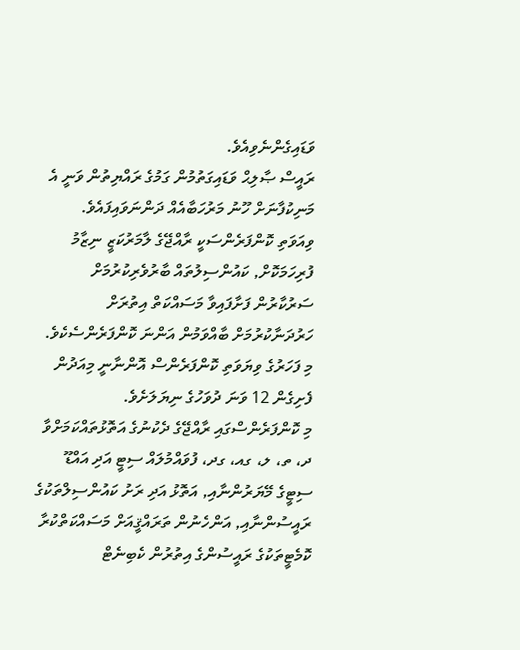ވަޑައިގެންނެވިއެވެ.
ރައީސް ޞާލިޙް ވަޑައިގަތުމުން ގަމުގެ ރައްޔިތުން ވަނީ އެ މަނިކުފާނަށް ހޫނު މަރުހަބާއެއް ދަންނަވައިފައެވެ.
ވިއަވަތި ކޮންފަރެންސަކީ ރާއްޖޭގެ ލާމަރުކަޒީ ނިޒާމު ފުރިހަމަކޮށް, ކައުންސިލުތައް ބާރުވެރިކުރުމަށް ސަރުކާރުން ފަށާފައިވާ މަސައްކަތް އިތުރަށް ހަރުދަނާކުރުމަށް ބާއްވަމުން އަންނަ ކޮންފަރެންސެކެވެ.
މި ފަހަރުގެ ވިޔަވަތި ކޮންފަރެންސް އޮންނާނީ މިއަދުން ފެށިގެން 12 ވަނަ ދުވަހުގެ ނިޔަލަށެވެ.
މި ކޮންފަރެންސްގައި ރާއްޖޭގެ ދެކުނުގެ އަތޮޅުތައްކަމަށްވާ ދ، ތ، ލ، ގއ، ގދ، ފުވައްމުލައް ސިޓީ އަދި އައްޑޫ ސިޓީގެ މޭޔަރުންނާއި, އަތޮޅު އަދި ރަށު ކައުންސިލްތަކުގެ ރައީސުންނާއި, އަންހެނުން ތަރައްޤީއަށް މަސައްކަތްކުރާ ކޮމެޓީތަކުގެ ރައީސުންގެ އިތުރުން ކެބިނެޓް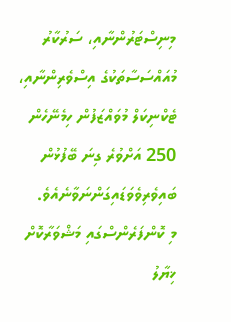މިނިސްޓަރުންނާއި، ސަރުކާރު މުއައްސަސާތަކުގެ އިސްވެރިންނާއި، ޓެކްނިކަލް މުވައްޒަފުން ހިމެނޭހެން 250 އަށްވުރެ ގިނަ ބޭފުޅުން ބައިވެރިވެވަޑައިގަންނަވާނެއެވެ.
މި ކޮންފަރެންސްގައި މަޝްވަރާކޮށް ޚިޔާލު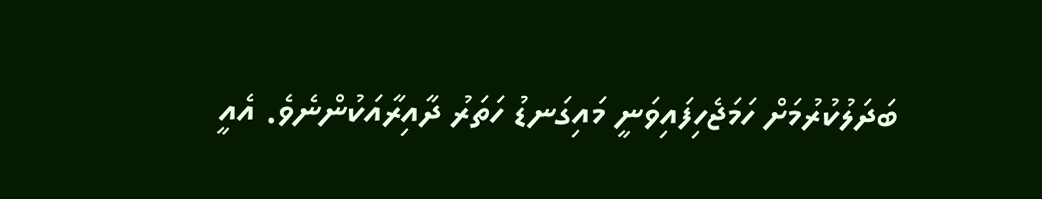ބަދަލުކުރުމަށް ހަމަޖެހިފައިވަނީ މައިގަނޑު ހަތަރު ދާއިރާއަކުންނެވެ. އެއީ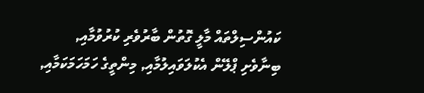ކައުންސިލްތައް މާލީ ގޮތުން ބާރުވެރި ކުރުވުމާއި, ބިނާވެށި ޕްލޭން އެކުލަވައިލުމާއި, މިންތީގެ ހަމަހަމަކަމާއި,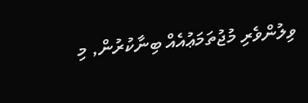ވިލުންވެރި މުޖުތަމަޢުއެއް ބިނާކުރުން, މި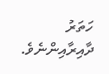ހަތަރު ދާއިރާއިންނެވެ.